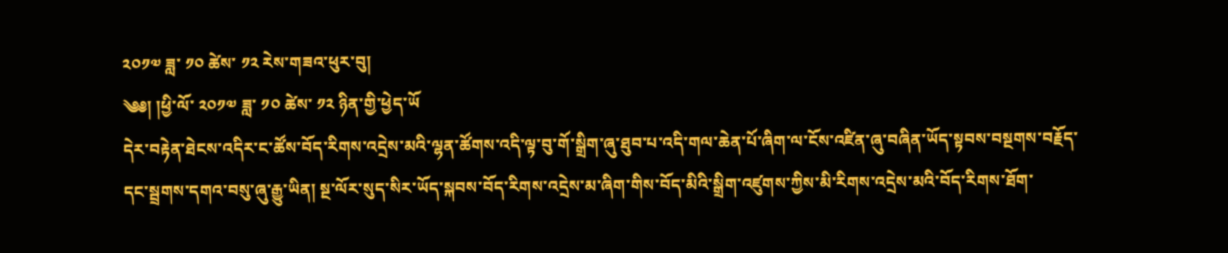༢༠༡༧ ཟླ་ ༡༠ ཚེས་ ༡༢ རེས་གཟའ་ཕུར་བུ།
༄༅། །ཕྱི་ལོ་ ༢༠༡༧ ཟླ་ ༡༠ ཚེས་ ༡༢ ཉིན་གྱི་ཕྱེད་ཡོ
དེར་བརྟེན་ཐེངས་འདིར་ང་ཚོས་བོད་རིགས་འདྲེས་མའི་ལྷན་ཚོགས་འདི་ལྟ་བུ་གོ་སྒྲིག་ཞུ་ཐུབ་པ་འདི་གལ་ཆེན་པོ་ཞིག་ལ་ངོས་འཛིན་ཞུ་བཞིན་ཡོད་སྟབས་བསྔགས་བརྗོད་དང་སྦྲགས་དགའ་བསུ་ཞུ་རྒྱུ་ཡིན། སྔ་ལོར་སུད་སིར་ཡོད་སྐབས་བོད་རིགས་འདྲེས་མ་ཞིག་གིས་བོད་མིའི་སྒྲིག་འཛུགས་ཀྱིས་མི་རིགས་འདྲེས་མའི་བོད་རིགས་ཐོག་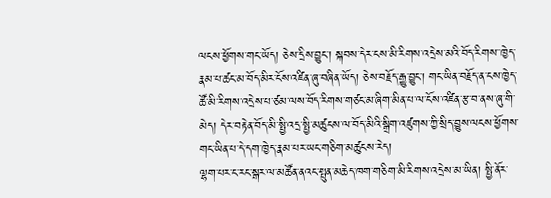ལངས་ཕྱོགས་གང་ཡོད། ཅེས་དྲིས་བྱུང་། སྐབས་དེར་ངས་མི་རིགས་འདྲེས་མའི་བོད་རིགས་་ཁྱེད་རྣམ་པ་ཚང་མ་བོད་མིར་ངོས་འཛིན་ཞུ་བཞིན་ཡོད། ཅེས་བརྗོད་རྒྱུ་བྱུང་། གང་ཡིན་བརྗོད་ན་ངས་ཁྱེད་ཚོ་མི་རིགས་འདྲེས་པ་ཙམ་ལས་བོད་རིགས་གཙང་མ་ཞིག་མིན་པ་ལ་ངོས་འཛིན་རྩ་བ་ནས་ཞུ་གི་མེད། དེར་བརྟེན་བོད་མི་སྤྱི་འདྲ་སྤྱི་མཚུངས་ལ་བོད་མིའི་སྒྲིག་འཛུགས་ཀྱི་སྲིད་བྱུས་ལངས་ཕྱོགས་གང་ཡིན་པ་དེ་དག་ཁྱེད་རྣམ་པར་ཡང་གཅིག་མཚུངས་རེད།
ལྷག་པར་ང་རང་སྒར་ལ་མཚོན་ནའང་སྤུན་མཆེད་ཁག་གཅིག་མི་རིགས་འདྲེས་མ་ཡིན། སྤྱི་ནོར་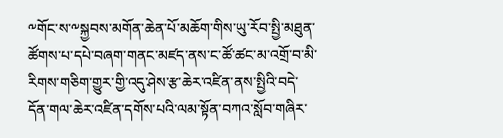༸གོང་ས་༸སྐྱབས་མགོན་ཆེན་པོ་མཆོག་གིས་ཡུ་རོབ་སྤྱི་མཐུན་ཚོགས་པ་དཔེ་བཞག་གནང་མཛད་ནས་ང་ཚོ་ཚང་མ་འགྲོ་བ་མི་རིགས་གཅིག་གྱུར་གྱི་འདུ་ཤེས་རྩ་ཆེར་འཛིན་ནས་སྤྱིའི་བདེ་དོན་གལ་ཆེར་འཛིན་དགོས་པའི་ལམ་སྟོན་བཀའ་སློབ་གཞིར་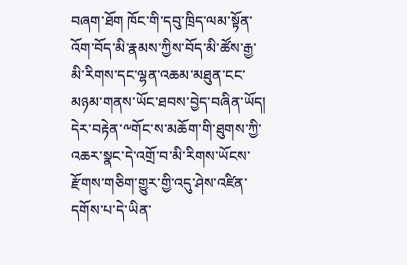བཞག་ཐོག ཁོང་གི་དབུ་ཁྲིད་ལམ་སྟོན་འོག་བོད་མི་རྣམས་ཀྱིས་བོད་མི་ཚོས་རྒྱ་མི་རིགས་དང་ལྷན་འཆམ་མཐུན་ངང་མཉམ་གནས་ཡོང་ཐབས་བྱེད་བཞིན་ཡོད། དེར་བརྟེན་༸གོང་ས་མཆོག་གི་ཐུགས་ཀྱི་འཆར་སྣང་དེ་འགྲོ་བ་མི་རིགས་ཡོངས་རྫོགས་གཅིག་གྱུར་གྱི་འདུ་ཤེས་འཛིན་དགོས་པ་དེ་ཡིན་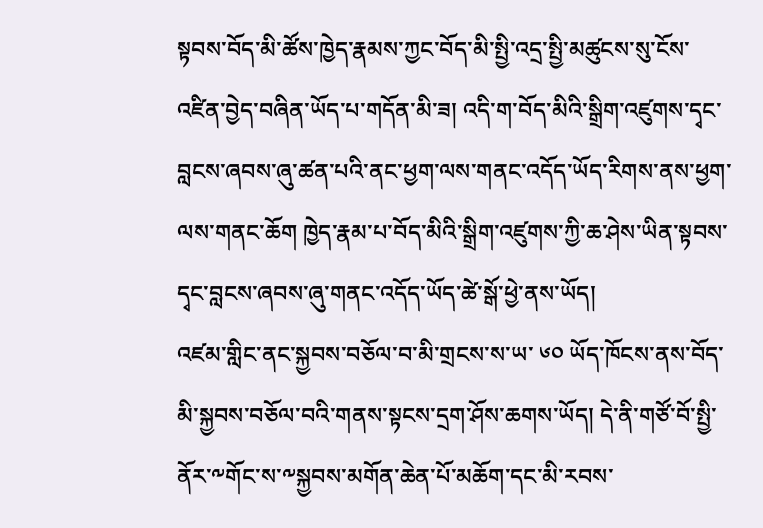སྟབས་བོད་མི་ཚོས་ཁྱེད་རྣམས་ཀྱང་བོད་མི་སྤྱི་འདྲ་སྤྱི་མཚུངས་སུ་ངོས་འཛིན་བྱེད་བཞིན་ཡོད་པ་གདོན་མི་ཟ། འདི་ག་བོད་མིའི་སྒྲིག་འཛུགས་དྭང་བླངས་ཞབས་ཞུ་ཚན་པའི་ནང་ཕྱག་ལས་གནང་འདོད་ཡོད་རིགས་ནས་ཕྱག་ལས་གནང་ཆོག ཁྱེད་རྣམ་པ་བོད་མིའི་སྒྲིག་འཛུགས་ཀྱི་ཆ་ཤེས་ཡིན་སྟབས་དྭང་བླངས་ཞབས་ཞུ་གནང་འདོད་ཡོད་ཚེ་སྒོ་ཕྱེ་ནས་ཡོད།
འཛམ་གླིང་ནང་སྐྱབས་བཅོལ་བ་མི་གྲངས་ས་ཡ་ ༦༠ ཡོད་ཁོངས་ནས་བོད་མི་སྐྱབས་བཅོལ་བའི་གནས་སྟངས་དྲག་ཤོས་ཆགས་ཡོད། དེ་ནི་གཙོ་བོ་སྤྱི་ནོར་༸གོང་ས་༸སྐྱབས་མགོན་ཆེན་པོ་མཆོག་དང་མི་རབས་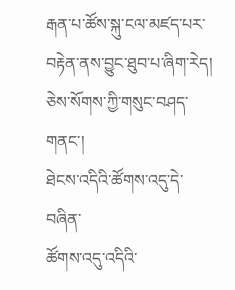རྒན་པ་ཚོས་སྐུ་ངལ་མཛད་པར་བརྟེན་ནས་བྱུང་ཐུབ་པ་ཞིག་རེད། ཅེས་སོགས་ཀྱི་གསུང་བཤད་གནང་།
ཐེངས་འདིའི་ཚོགས་འདུ་དེ་བཞིན་
ཚོགས་འདུ་འདིའི་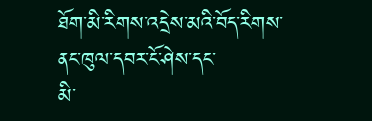ཐོག་མི་རིགས་འདྲེས་མའི་བོད་རིགས་ནང་ཁུལ་དབར་ངོ་ཤེས་དང་
མི་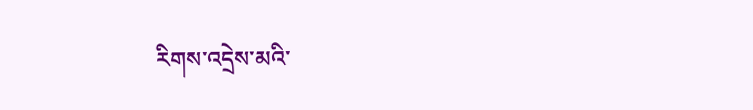རིགས་འདྲེས་མའི་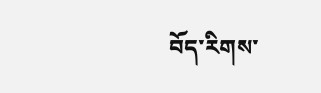བོད་རིགས་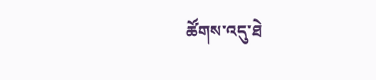ཚོགས་འདུ་ཐེ